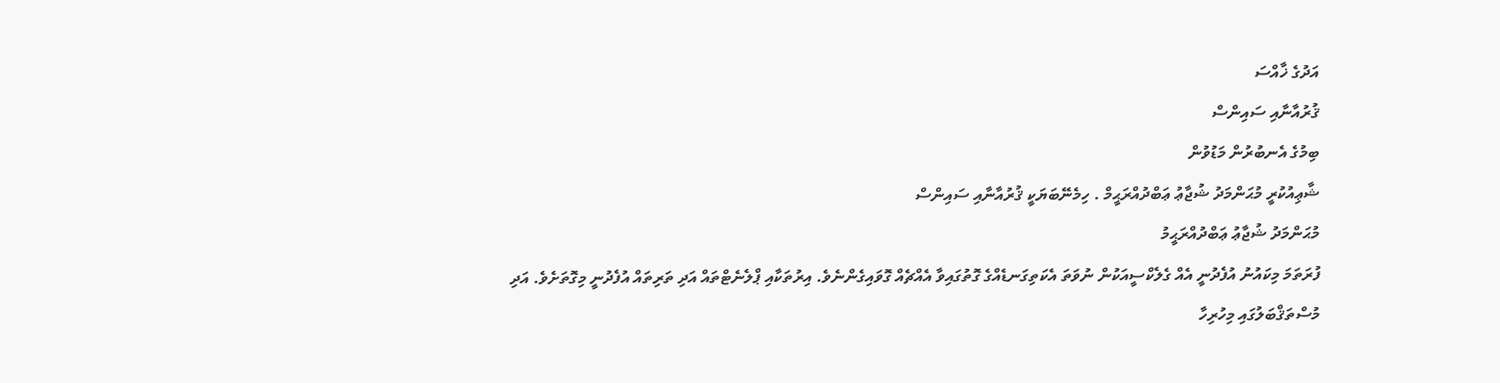އަދުގެ ޚާއްސަ
ޤުރުއާނާއި ސައިންސް
ބިމުގެ އެނބުރުން މަޑުވުން
ޝާޢިއުކުރީ މުޙަންމަދު ޝުޖާޢު ޢަބްދުއްރަޙީމް . ހިމެނޭބަޔަކީ ޤުރުއާނާއި ސައިންސް
މުޙަންމަދު ޝުޖާޢު ޢަބްދުއްރަޙީމު
ފުރަތަމަ މިކައުނު އުފެދުނީ އެއް ގެލެކްސީއަކުން ނުވަތަ އެކަތިގަނޑެއްގެ ގޮތުގައިވާ އެއްޗެއް ގޮވައިގެންނެވެ. އިރުތަކާއި ޕްލެނެޓްތައް އަދި ތަރިތައް އުފެދުނީ މިގޮތަށެވެ. އަދި މުސްތަޤްބަލުގައި މިހުރިހާ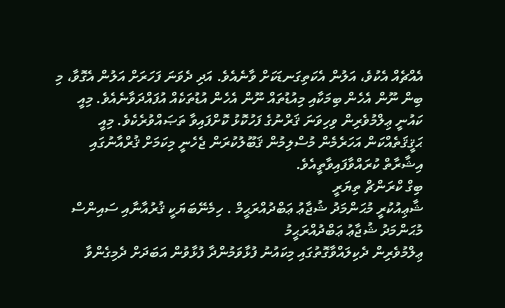އެއްޗެއް އެކުވެ، އަލުން އެކަތިގަނޑަކަށް ވާނެއެވެ. އަދި ދެވަނަ ފަހަރަށް އަލުން އެގޮވާ، މި ބިން ނޫން އެހެން ބިމަކާއި މިއުޑުތައް ނޫން އެހެން އުޑުތަކެއް އުފައްދަވާނެއެވެ. މިއީ ކައުނީ ޢިލްމުވެރިން ވިހިވަނަ ޤަރްނުގެ ފަހުކޮޅު ކޮށްފައިވާ ތަޞައްވުރެކެވެ. މިއީ ޙަޤީޤަތެއްކަން އަހަރެމެން މުސްލިމުން ޤަބޫލުކުރަން ޖެހެނީ މިކަމަށް ޤުރްއާނުގައި އިޝާރާތް ކުރައްވާފައިވާތީއެވެ.
ބިގް ކްރަންޗް ތިޔަރީ
ޝާޢިއުކުރީ މުޙަންމަދު ޝުޖާޢު ޢަބްދުއްރަޙީމް . ހިމެނޭބަޔަކީ ޤުރުއާނާއި ސައިންސް
މުޙަންމަދު ޝުޖާޢު ޢަބްދުއްރަޙީމު
ޢިލްމުވެރިން ދެކިލައްވާގޮތުގައި މިކައުނު ފުޅާވަމުންދާ ފުޅާވުން އަބަދަށް ދެމިގެންވާ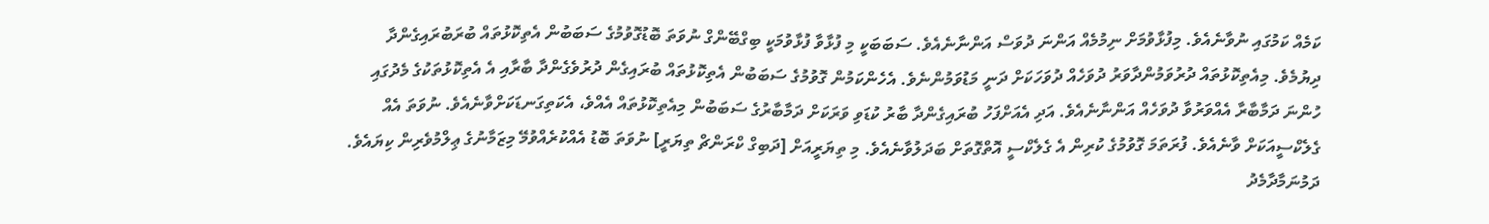ކަމެއް ކަމުގައި ނުވާނެއެވެ. މިފުޅާވުމަށް ނިމުމެއް އަންނަ ދުވަސް އަންނާނެއެވެ. ސަބަބަކީ މި ފުޅާވާ ފުޅާވުމަކީ ބިގްބޭންގް ނުވަތަ ބޮޑުގޮވުމުގެ ސަބަބުން އެތިކޮޅުތައް ބުރަބުރައިގެންދާ ދިޔުމެވެ. މިއެތިކޮޅުތައް ދުރުވަމުންދާވަރު ދުވަހެއް ދުވަހަކަށް ދަނީ މަޑުވަމުންނެވެ. އެހެންކަމުން ގޮވުމުގެ ސަބަބުން އެތިކޮޅުތައް ބުރައިގެން ދުރުވެގެންދާ ބާރާއި އެ އެތިކޮޅުތަކުގެ މެދުގައި ހުންނަ ދަމާބާރާ އެއްވަރުވާ ދުވަހެއް އަންނާނެއެވެ. އަދި އެއަށްފަހު ބުރައިގެންދާ ބާރު ކުޑަވި ވަރަކަށް ދަމާބާރުގެ ސަބަބުން މިއެތިކޮޅުތައް އެއްވެ، އެކަތިގަނޑަކަށްވާނެއެވެ. ނުވަތަ އެއް ގެލެކްސީއަކަށް ވާނެއެވެ. ފުރަތަމަ ގޮވުމުގެ ކުރިން އެ ގެލެކްސީ އޮތްގޮތަށް ބަދަލުވާނެއެވެ. މި ތިޔަރީއަށް [ދަބިގް ކްރަންޗް ތިޔަރީ] ނުވަތަ ބޮޑު އެއްކުރެއްވުމޭ މިޒަމާނުގެ ޢިލްމުވެރިން ކިޔައެވެ.
ދަމުނަމާދާމެދު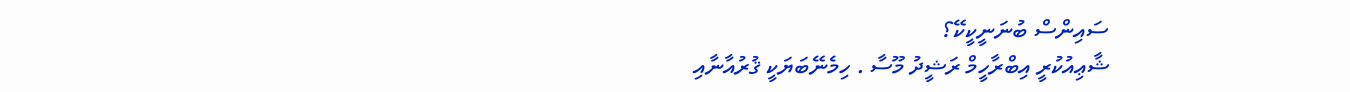ސައިންސް ބުނަނީކީކޭ؟
ޝާޢިއުކުރީ އިބްރާހީމް ރަޝީދު މޫސާ . ހިމެނޭބަޔަކީ ޤުރުއާނާއި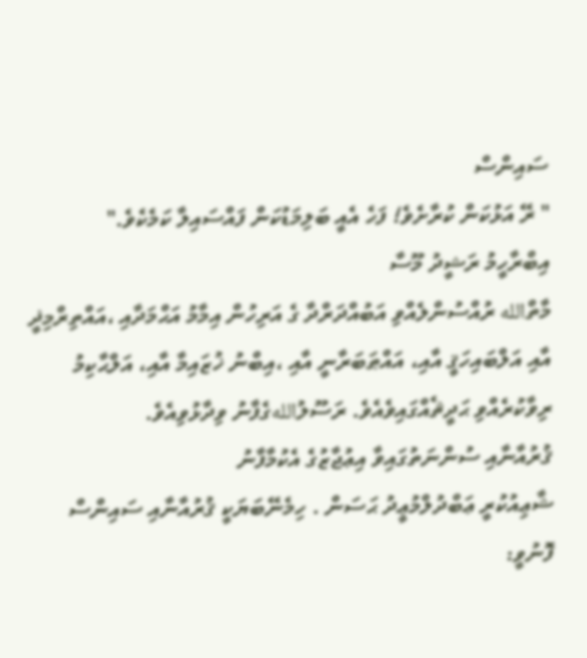ސައިންސް
" ރޭ އަޅުކަން ކުރާށެވެ! ފަހެ އެއީ ބަލިމަޑުކަން ފައްސައިލާ ކަމެކެވެ."
އިބްރާހީމު ރަޝީދު މޫސާ
މާތްالله ރުއްސުންލެއްވި އަބުއްދަރްދާ ގެ އަރިހުން އިމާމު އަޙްމަދާއި ،އައްތިރްމިޛީ އާއި އަލްބައިހަޤީ އާއި، އައްޠަބަރާނީ އާއި ،އިބްނު ޚުޒައިމާ އާއި، އަލްޙާކިމު ރިވާކުރެއްވި ޙަދީޘެއްގައިވެއެވެ. ރަސޫލުاللهގެފާނު ވިދާޅުވިއެވެ.
ޤުރުއާނާއި ސުންނަތުގައިވާ އިޢުޖާޒުގެ އެކުމާފާނު
ޝާޢިއުކުރީ ޢަބްދުލްމުޢީދު ޙަސަން . ހިމެނޭބަޔަކީ ޤުރުއާނާއި ސައިންސް
ފޮނުވީ: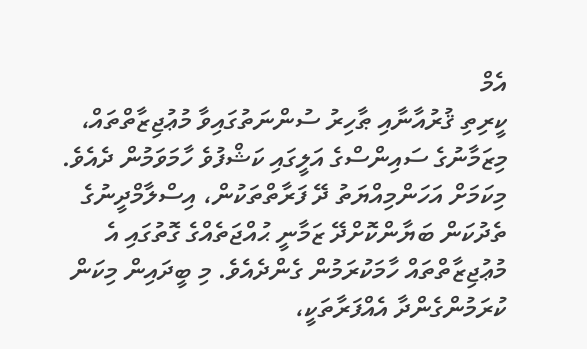އެމް
ކީރިތި ޤުރުއާނާއި ޠާހިރު ސުންނަތުގައިވާ މުޢުޖިޒާތްތައް، މިޒަމާނުގެ ސައިންސްގެ އަލީގައި ކަޝްފުވެ ހާމަވަމުން ދެއެވެ. މިކަމަށް އަހަންމިއްޔަތު ދޭ ފަރާތްތަކުން، އިސްލާމްދީނުގެ ތެދުކަން ބަޔާންކޮށްދޭ ޒަމާނީ ޙުއްޖަތެއްގެ ގޮތުގައި އެ މުޢުޖިޒާތްތައް ހާމަކުރަމުން ގެންދެއެވެ. މި ބީދައިން މިކަން ކުރަމުންގެންދާ އެއްފަރާތަކީ،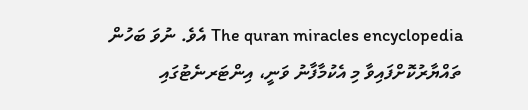The quran miracles encyclopedia އެވެ. ނުވަ ބަހުން ތައްޔާރުކޮށްފައިވާ މި އެކުމާފާނު ވަނީ، އިންޓަރނެޓުގައި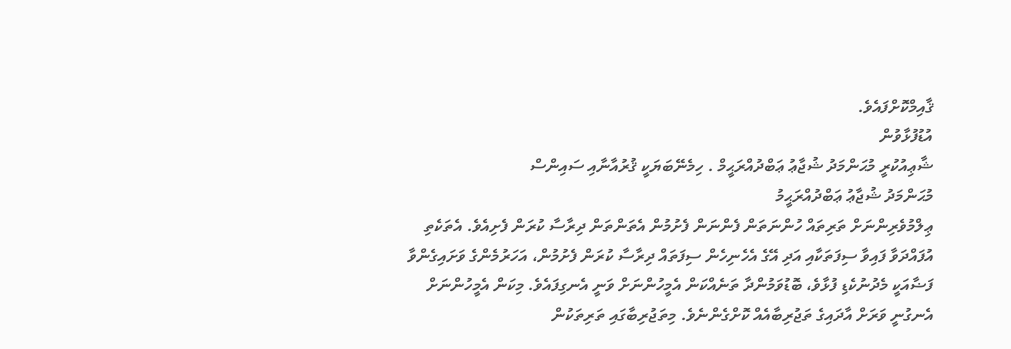ޤާއިމްކޮށްފައެވެ.
އުޑުފުޅާވުން
ޝާޢިއުކުރީ މުޙަންމަދު ޝުޖާޢު ޢަބްދުއްރަޙީމް . ހިމެނޭބަޔަކީ ޤުރުއާނާއި ސައިންސް
މުޙަންމަދު ޝުޖާޢު ޢަބްދުއްރަޙީމު
ޢިލްމުވެރިންނަށް ތަރިތައް ހުންނަތަން ފެންނަން ފެށުމުން އެތަންތަން ދިރާސާ ކުރަން ފެށިއެވެ. އެތަކެތި އުފައްދަވާ ފައިވާ ސިފަތަކާއި އަދި އޭގެ އެހެނިހެން ސިފަތައް ދިރާސާ ކުރަން ފެށުމުން، އަހަރުމެންގެ ވަށައިގެންވާ ފަޟާއަކީ މެދުނުކެޑި ފުޅާވެ، ބޮޑުވަމުންދާ ތަނެއްކަން އެމީހުންނަށް ވަނީ އެނގިފައެވެ. މިކަން އެމީހުންނަށް އެނގުނީ ވަރަށް އާދައިގެ ތަޖުރިބާއެއް ކޮށްގެންނެވެ. މިތަޖުރިބާގައި ތަރިތަކުން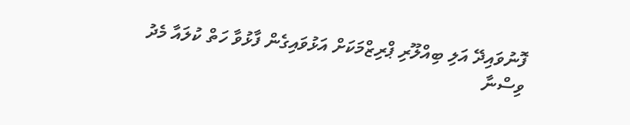ފޮނުވައިދޭ އަލި ބިއްލޫރި ޕްރިޒްމަކަށް އަޅުވައިގެން ފާޅުވާ ހަތް ކުލައާ މެދު ވިސްނާ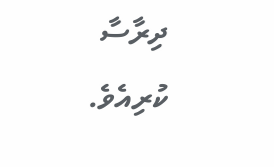ދިރާސާ ކުރިއެވެ.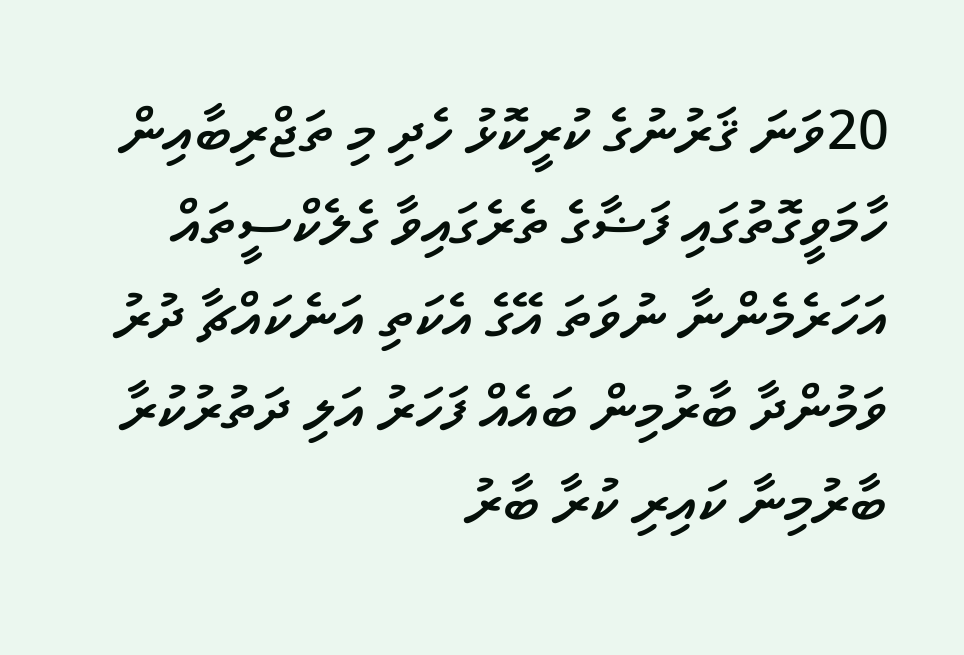20ވަނަ ޤަރުނުގެ ކުރީކޮޅު ހެދި މި ތަޖްރިބާއިން ހާމަވީގޮތުގައި ފަޟާގެ ތެރެގައިވާ ގެލެކްސީތައް އަހަރެމެންނާ ނުވަތަ އޭގެ އެކަތި އަނެކައްޗާ ދުރު ވަމުންދާ ބާރުމިން ބައެއް ފަހަރު އަލި ދަތުރުކުރާ ބާރުމިނާ ކައިރި ކުރާ ބާރު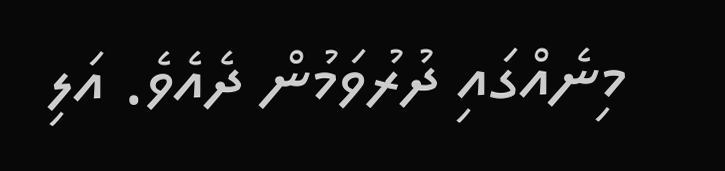މިނެއްގައި ދުރުވަމުން ދެއެވެ. އަލި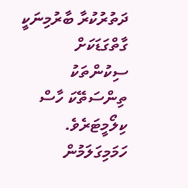ދަތުރުކުރާ ބާރުމިނަކީ ގާތްގަޑަކަށް ސިކުންތަކު ތިންސަތޭކަ ހާސް ކިލޯމީޓަރެވެ.
ހަމަމިގަލަމުން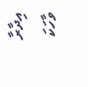އިދާރާ
ވާހަކަ